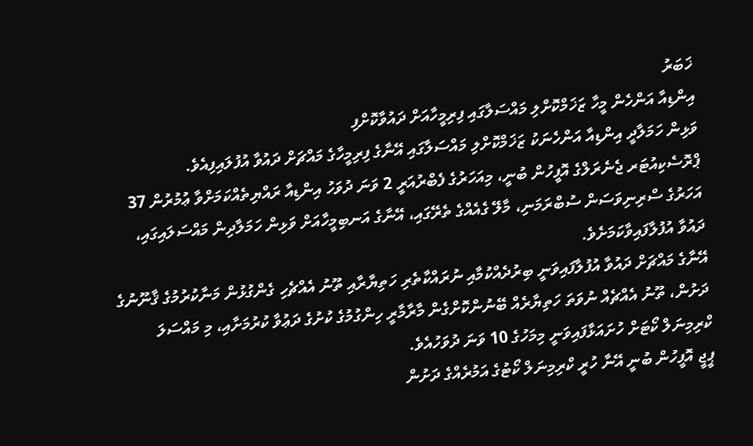ޚަބަރު
އިންޑިއާ އަންހެން މީހާ ޒަޚަމްކޮށްލި މައްސަލާގައި ފިރިމީހާއަށް ދައުވާކޮށްފި
ވަޅިން ހަމަލާދީ އިންޑިއާ އަންހެނަކު ޒަޚަމްކޮށްލި މައްސަލާގައި އޭނާގެ ފިރިމީހާގެ މައްޗަށް ދައުވާ އުފުލައިފިއެވެ.
ޕްރޮސެކިއުޓަރ ޖެނެރަލްގެ އޮފީހުން ބުނީ، މިއަހަރުގެ ފެބްރުއަރީ 2 ވަނަ ދުވަހު އިންޑިއާ ރައްޔިތެއްކަމަށްވާ ޢުމުރުން 37 އަހަރުގެ ސްރިނިވަސަން ސުބްރަމަނި، މާލޭ ގެއެއްގެ ތެރޭގައި، އޭނާގެ އަނބިމީހާއަށް ވަޅިން ހަމަލާދިން މައްސަލައިގައި، ދައުވާ އުފުލާފައިވާކަމަށެވެ.
އޭނާގެ މައްޗަށް ދައުވާ އުފުލާފައިވަނީ ބިރުދެއްކުމާއި ނުރައްކާތެރި ހަތިޔާރާއި ތޫނު އެއްޗެހި ގެންގުޅުން މަނާކުރުމުގެ ޤާނޫނުގެ ދަށުން، ތޫނު އެއްޗެއް ނުވަތަ ހަތިޔާރެއް ބޭނުންކޮށްގެން މާރާމާރީ ހިންގުމުގެ ކުށުގެ ދަޢުވާ ކުރުމަށާއި، މި މައްސަލަ ކްރިމިނަލް ކޯޓަށް ހުށައަޅާފައިވަނީ މިމަހުގެ 10 ވަނަ ދުވަހުއެވެ.
ޕީޖީ އޮފީހުން ބުނީ އޭނާ ހުރީ ކްރިމިނަލް ކޯޓުގެ އަމުރެއްގެ ދަށުން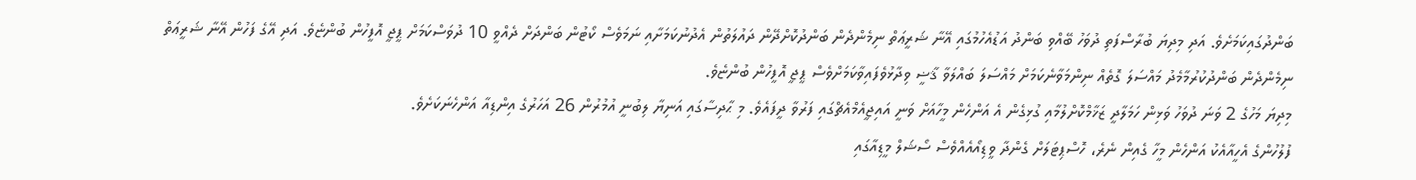ބަންދުގައިކަމަށެވެ. އަދި މިދިޔަ ބުރާސްފަތި ދުވަހު ބޭއްވި ބަންދު އަޑުއެހުމުގައި އޭނާ ޝަރީޢަތް ނިމެންދެން ބަންދުކޮށްދޭން ދައުލަތުން އެދުނުކަމަށާއި ނަމަވެސް ކޯޓުން ބަންދަށް ދެއްވީ 10 ދުވަސްކަމަށް ޕީޖީ އޮފީހުން ބުންޏެވެ. އަދި އޭގެ ފަހުން އޭނާ ޝަރީޢަތް ނިމެންދެން ބަންދުކުރުމާމެދު މައްސަލަ ގޮތެއް ނިންމަވާނެކަމަށް މައްސަލަ ބައްލަވާ ޤާޟީ ވިދާޅުވެފައިވާކަމަށްވެސް ޕީޖީ އޮފީހުން ބުންޏެވެ.
މިދިޔަ މަހުގެ 2 ވަނަ ދުވަހު ވަޅިން ހަމަލާދީ ޒަޚާމްކޮށްލުމާއި ގުޅިގެން އެ އަންހެން މީހާއަށް ވަނީ އައިޖީއެމްއެޗްގައި ފަރުވާ ދީފައެވެ. މި ޙާދިސާގައި އަނިޔާ ލިބުނީ އުމުރުން 26 އަހަރުގެ އިންޑިއާ އަންހެނަކަށެވެ.
ފުލުހުންގެ އެހީއާއެކު އަންހެން މީހާ ގެއިން ނެރެ، ހޮސްޕިޓަލަށް ގެންދާ ވީޑިއޯއެއްވެސް ސޯޝަލް މީޑިއާގައި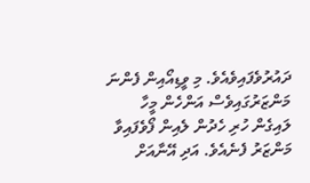ދައުރުވެފައިވެއެވެ. މި ވީޑިއޯއިން ފެންނަ މަންޒަރުގައިވެސް އަންހެން މީހާ ލައިގެން ހުރި ހެދުން ލެއިން ފޯވެފައިވާ މަންޒަރު ފެނެއެވެ. އަދި އޭނާއަށް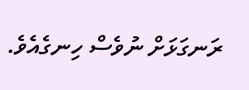ރަނގަޅަށް ނުވެސް ހިނގެއެވެ.